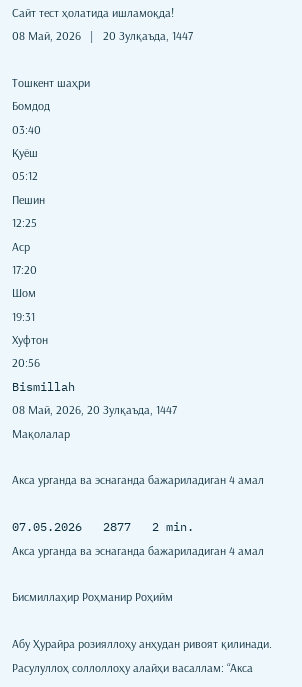Сайт тест ҳолатида ишламоқда!
08 Май, 2026   |   20 Зулқаъда, 1447

Тошкент шаҳри
Бомдод
03:40
Қуёш
05:12
Пешин
12:25
Аср
17:20
Шом
19:31
Хуфтон
20:56
Bismillah
08 Май, 2026, 20 Зулқаъда, 1447
Мақолалар

Акса урганда ва эснаганда бажариладиган 4 амал

07.05.2026   2877   2 min.
Акса урганда ва эснаганда бажариладиган 4 амал

Бисмиллаҳир Роҳманир Роҳийм

Абу Ҳурайра розияллоҳу анҳудан ривоят қилинади. Расулуллоҳ соллоллоҳу алайҳи васаллам: “Акса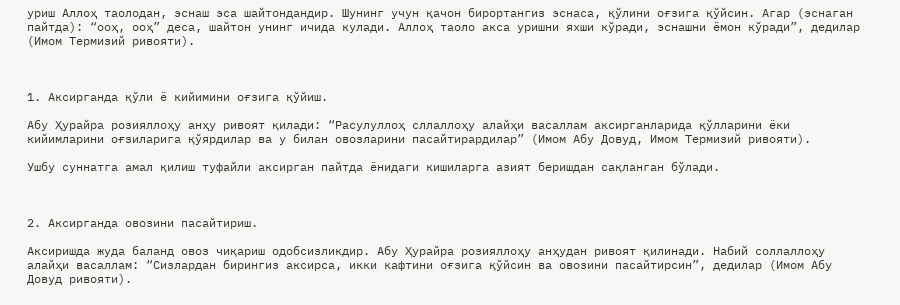уриш Аллоҳ таолодан, эснаш эса шайтондандир. Шунинг учун қачон бирортангиз эснаса, қўлини оғзига қўйсин. Агар (эснаган пайтда): “ооҳ, ооҳ” деса, шайтон унинг ичида кулади. Аллоҳ таоло акса уришни яхши кўради, эснашни ёмон кўради”, дедилар (Имом Термизий ривояти).



1. Аксирганда қўли ё кийимини оғзига қўйиш.

Абу Ҳурайра розияллоҳу анҳу ривоят қилади: “Расулуллоҳ сллаллоҳу алайҳи васаллам аксирганларида қўлларини ёки кийимларини оғзиларига қўярдилар ва у билан овозларини пасайтирардилар” (Имом Абу Довуд, Имом Термизий ривояти).

Ушбу суннатга амал қилиш туфайли аксирган пайтда ёнидаги кишиларга азият беришдан сақланган бўлади.



2. Аксирганда овозини пасайтириш.

Аксиришда жуда баланд овоз чиқариш одобсизликдир. Абу Ҳурайра розияллоҳу анҳудан ривоят қилинади. Набий соллаллоҳу алайҳи васаллам: “Сизлардан бирингиз аксирса, икки кафтини оғзига қўйсин ва овозини пасайтирсин”, дедилар (Имом Абу Довуд ривояти).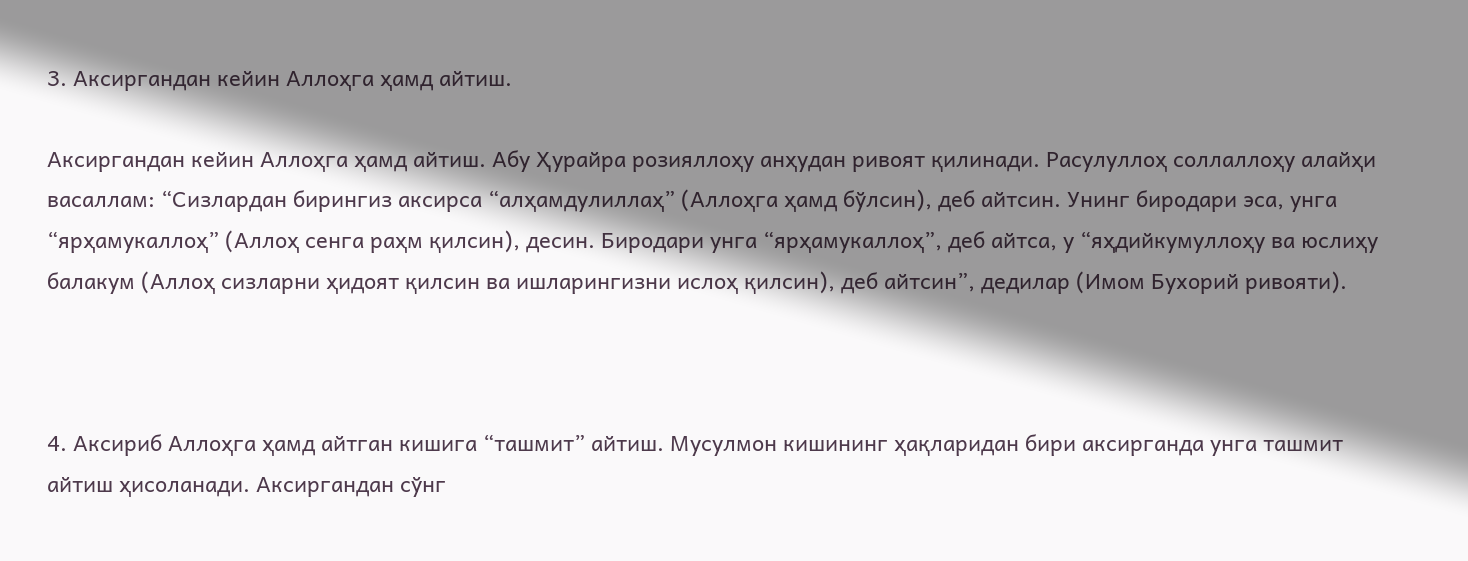3. Аксиргандан кейин Аллоҳга ҳамд айтиш.

Аксиргандан кейин Аллоҳга ҳамд айтиш. Абу Ҳурайра розияллоҳу анҳудан ривоят қилинади. Расулуллоҳ соллаллоҳу алайҳи васаллам: “Сизлардан бирингиз аксирса “алҳамдулиллаҳ” (Аллоҳга ҳамд бўлсин), деб айтсин. Унинг биродари эса, унга “ярҳамукаллоҳ” (Аллоҳ сенга раҳм қилсин), десин. Биродари унга “ярҳамукаллоҳ”, деб айтса, у “яҳдийкумуллоҳу ва юслиҳу балакум (Аллоҳ сизларни ҳидоят қилсин ва ишларингизни ислоҳ қилсин), деб айтсин”, дедилар (Имом Бухорий ривояти).



4. Аксириб Аллоҳга ҳамд айтган кишига “ташмит” айтиш. Мусулмон кишининг ҳақларидан бири аксирганда унга ташмит айтиш ҳисоланади. Аксиргандан сўнг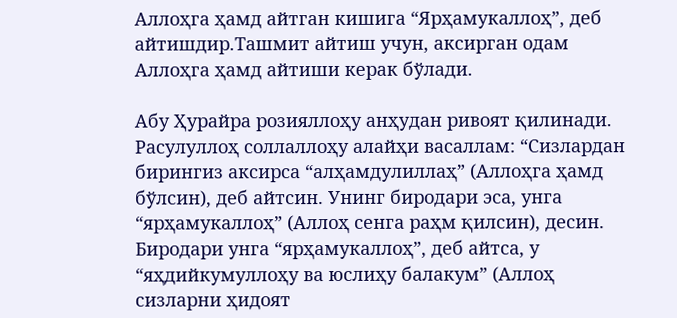Аллоҳга ҳамд айтган кишига “Ярҳамукаллоҳ”, деб айтишдир.Ташмит айтиш учун, аксирган одам Аллоҳга ҳамд айтиши керак бўлади.

Абу Ҳурайра розияллоҳу анҳудан ривоят қилинади. Расулуллоҳ соллаллоҳу алайҳи васаллам: “Сизлардан бирингиз аксирса “алҳамдулиллаҳ” (Аллоҳга ҳамд бўлсин), деб айтсин. Унинг биродари эса, унга “ярҳамукаллоҳ” (Аллоҳ сенга раҳм қилсин), десин. Биродари унга “ярҳамукаллоҳ”, деб айтса, у “яҳдийкумуллоҳу ва юслиҳу балакум” (Аллоҳ сизларни ҳидоят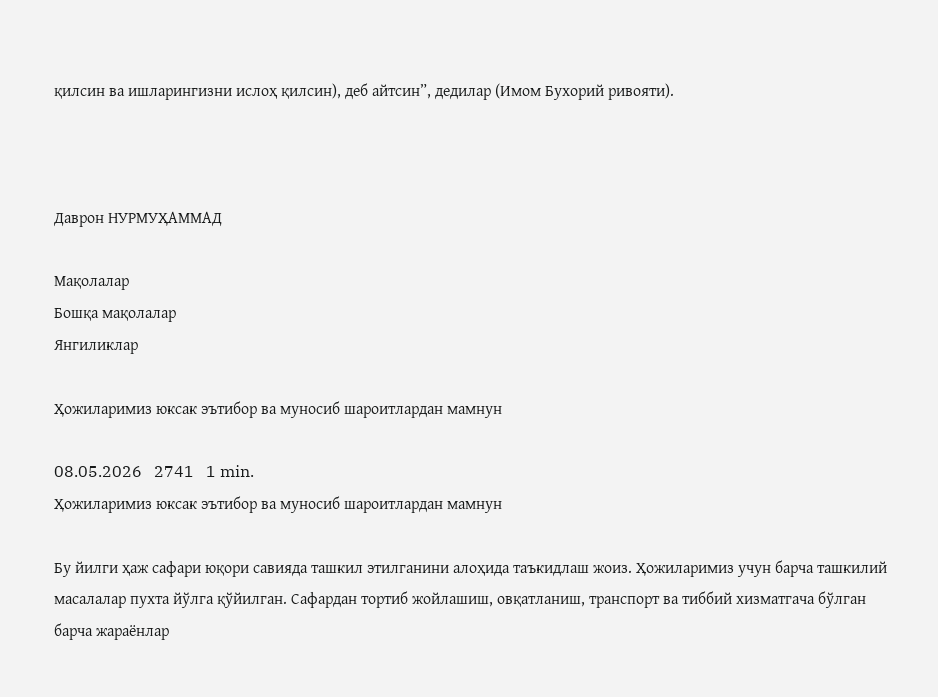қилсин ва ишларингизни ислоҳ қилсин), деб айтсин”, дедилар (Имом Бухорий ривояти).



Даврон НУРМУҲАММАД

Мақолалар
Бошқа мақолалар
Янгиликлар

Ҳожиларимиз юксак эътибор ва муносиб шароитлардан мамнун

08.05.2026   2741   1 min.
Ҳожиларимиз юксак эътибор ва муносиб шароитлардан мамнун

Бу йилги ҳаж сафари юқори савияда ташкил этилганини алоҳида таъкидлаш жоиз. Ҳожиларимиз учун барча ташкилий масалалар пухта йўлга қўйилган. Сафардан тортиб жойлашиш, овқатланиш, транспорт ва тиббий хизматгача бўлган барча жараёнлар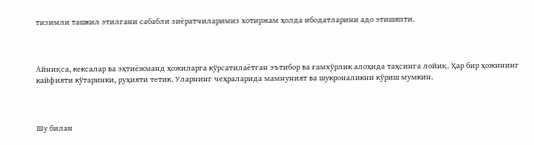тизимли ташкил этилгани сабабли зиёратчиларимиз хотиржам ҳолда ибодатларини адо этишяпти.



Айниқса, кексалар ва эҳтиёжманд ҳожиларга кўрсатилаётган эътибор ва ғамхўрлик алоҳида таҳсинга лойиқ. Ҳар бир ҳожининг кайфияти кўтаринки, руҳияти тетик. Уларнинг чеҳраларида мамнуният ва шукроналикни кўриш мумкин.



Шу билан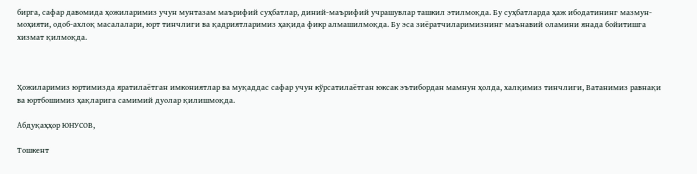бирга, сафар давомида ҳожиларимиз учун мунтазам маърифий суҳбатлар, диний-маърифий учрашувлар ташкил этилмоқда. Бу суҳбатларда ҳаж ибодатининг мазмун-моҳияти, одоб-ахлоқ масалалари, юрт тинчлиги ва қадриятларимиз ҳақида фикр алмашилмоқда. Бу эса зиёратчиларимизнинг маънавий оламини янада бойитишга хизмат қилмоқда.



Ҳожиларимиз юртимизда яратилаётган имкониятлар ва муқаддас сафар учун кўрсатилаётган юксак эътибордан мамнун ҳолда, халқимиз тинчлиги, Ватанимиз равнақи ва юртбошимиз ҳақларига самимий дуолар қилишмоқда.

Абдуқаҳҳор ЮНУСОВ,

Тошкент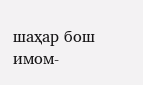шаҳар бош имом-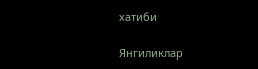хатиби

Янгиликлар